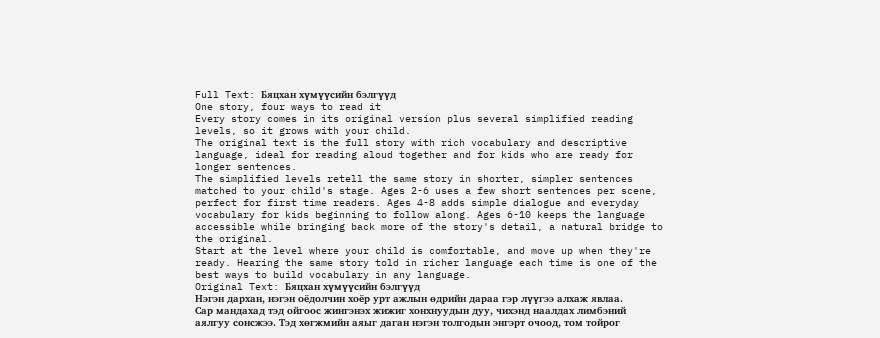Full Text: Бяцхан хүмүүсийн бэлгүүд
One story, four ways to read it
Every story comes in its original version plus several simplified reading levels, so it grows with your child.
The original text is the full story with rich vocabulary and descriptive language, ideal for reading aloud together and for kids who are ready for longer sentences.
The simplified levels retell the same story in shorter, simpler sentences matched to your child's stage. Ages 2-6 uses a few short sentences per scene, perfect for first time readers. Ages 4-8 adds simple dialogue and everyday vocabulary for kids beginning to follow along. Ages 6-10 keeps the language accessible while bringing back more of the story's detail, a natural bridge to the original.
Start at the level where your child is comfortable, and move up when they're ready. Hearing the same story told in richer language each time is one of the best ways to build vocabulary in any language.
Original Text: Бяцхан хүмүүсийн бэлгүүд
Нэгэн дархан, нэгэн оёдолчин хоёр урт ажлын өдрийн дараа гэр лүүгээ алхаж явлаа. Сар мандахад тэд ойгоос жингэнэх жижиг хонхнуудын дуу, чихэнд наалдах лимбэний аялгуу сонсжээ. Тэд хөгжмийн аяыг даган нэгэн толгодын энгэрт очоод, том тойрог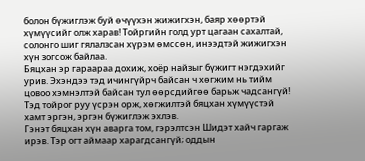болон бүжиглэж буй өчүүхэн жижигхэн, баяр хөөртэй хүмүүсийг олж харав! Тойргийн голд урт цагаан сахалтай, солонго шиг гялалзсан хүрэм өмссөн, инээдтэй жижигхэн хүн зогсож байлаа.
Бяцхан эр гараараа дохиж, хоёр найзыг бүжигт нэгдэхийг урив. Эхэндээ тэд ичингүйрч байсан ч хөгжим нь тийм цовоо хэмнэлтэй байсан тул өөрсдийгөө барьж чадсангүй! Тэд тойрог руу үсрэн орж, хөгжилтэй бяцхан хүмүүстэй хамт эргэн, эргэн бүжиглэж эхлэв.
Гэнэт бяцхан хүн аварга том, гэрэлтсэн Шидэт хайч гаргаж ирэв. Тэр огт аймаар харагдсангүй; оддын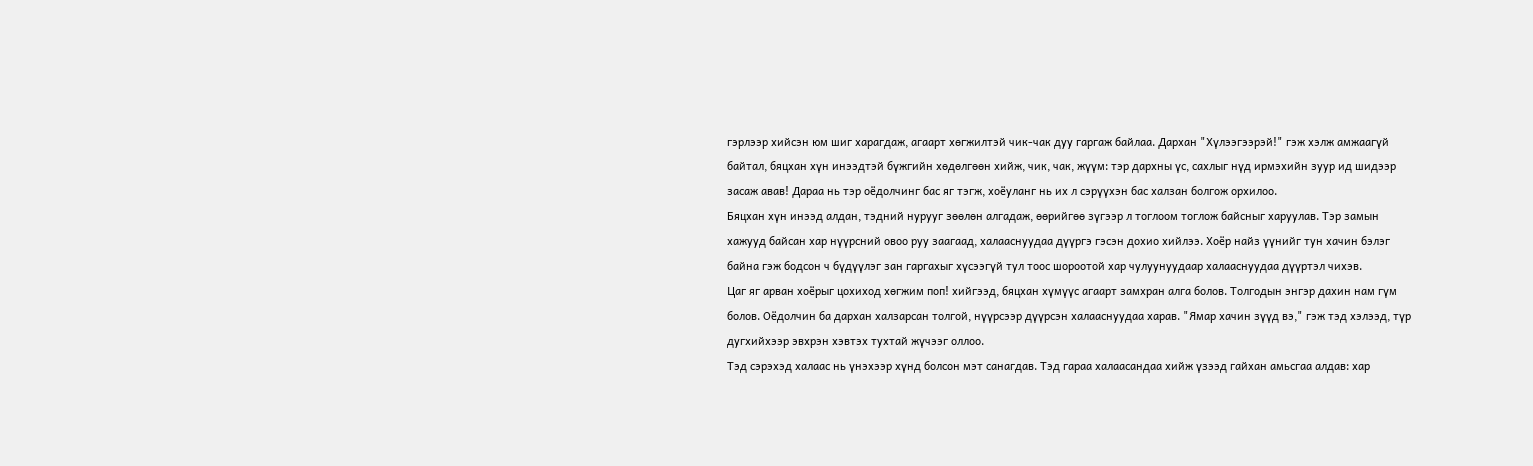гэрлээр хийсэн юм шиг харагдаж, агаарт хөгжилтэй чик-чак дуу гаргаж байлаа. Дархан "Хүлээгээрэй!" гэж хэлж амжаагүй байтал, бяцхан хүн инээдтэй бүжгийн хөдөлгөөн хийж, чик, чак, жүүм: тэр дархны үс, сахлыг нүд ирмэхийн зуур ид шидээр засаж авав! Дараа нь тэр оёдолчинг бас яг тэгж, хоёуланг нь их л сэрүүхэн бас халзан болгож орхилоо.
Бяцхан хүн инээд алдан, тэдний нурууг зөөлөн алгадаж, өөрийгөө зүгээр л тоглоом тоглож байсныг харуулав. Тэр замын хажууд байсан хар нүүрсний овоо руу заагаад, халааснуудаа дүүргэ гэсэн дохио хийлээ. Хоёр найз үүнийг тун хачин бэлэг байна гэж бодсон ч бүдүүлэг зан гаргахыг хүсээгүй тул тоос шороотой хар чулуунуудаар халааснуудаа дүүртэл чихэв.
Цаг яг арван хоёрыг цохиход хөгжим поп! хийгээд, бяцхан хүмүүс агаарт замхран алга болов. Толгодын энгэр дахин нам гүм болов. Оёдолчин ба дархан халзарсан толгой, нүүрсээр дүүрсэн халааснуудаа харав. "Ямар хачин зүүд вэ," гэж тэд хэлээд, түр дугхийхээр эвхрэн хэвтэх тухтай жүчээг оллоо.
Тэд сэрэхэд халаас нь үнэхээр хүнд болсон мэт санагдав. Тэд гараа халаасандаа хийж үзээд гайхан амьсгаа алдав: хар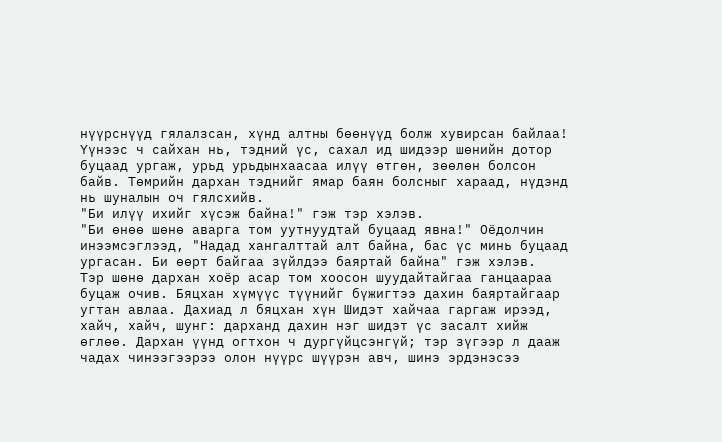нүүрснүүд гялалзсан, хүнд алтны бөөнүүд болж хувирсан байлаа! Үүнээс ч сайхан нь, тэдний үс, сахал ид шидээр шөнийн дотор буцаад ургаж, урьд урьдынхаасаа илүү өтгөн, зөөлөн болсон байв. Төмрийн дархан тэднийг ямар баян болсныг хараад, нүдэнд нь шуналын оч гялсхийв.
"Би илүү ихийг хүсэж байна!" гэж тэр хэлэв.
"Би өнөө шөнө аварга том уутнуудтай буцаад явна!" Оёдолчин инээмсэглээд, "Надад хангалттай алт байна, бас үс минь буцаад ургасан. Би өөрт байгаа зүйлдээ баяртай байна" гэж хэлэв.
Тэр шөнө дархан хоёр асар том хоосон шуудайтайгаа ганцаараа буцаж очив. Бяцхан хүмүүс түүнийг бүжигтээ дахин баяртайгаар угтан авлаа. Дахиад л бяцхан хүн Шидэт хайчаа гаргаж ирээд, хайч, хайч, шунг: дарханд дахин нэг шидэт үс засалт хийж өглөө. Дархан үүнд огтхон ч дургүйцсэнгүй; тэр зүгээр л дааж чадах чинээгээрээ олон нүүрс шүүрэн авч, шинэ эрдэнэсээ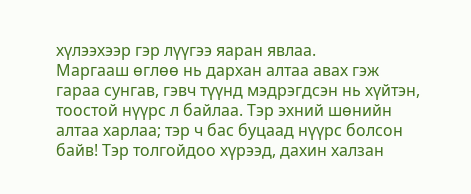хүлээхээр гэр лүүгээ яаран явлаа.
Маргааш өглөө нь дархан алтаа авах гэж гараа сунгав, гэвч түүнд мэдрэгдсэн нь хүйтэн, тоостой нүүрс л байлаа. Тэр эхний шөнийн алтаа харлаа; тэр ч бас буцаад нүүрс болсон байв! Тэр толгойдоо хүрээд, дахин халзан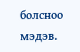болсноо мэдэв.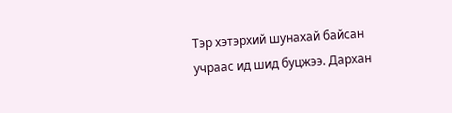Тэр хэтэрхий шунахай байсан учраас ид шид буцжээ. Дархан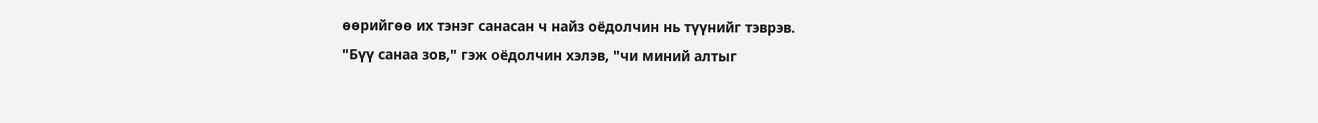өөрийгөө их тэнэг санасан ч найз оёдолчин нь түүнийг тэврэв.
"Бүү санаа зов," гэж оёдолчин хэлэв, "чи миний алтыг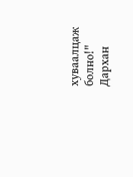хуваалцаж болно!"
Дархан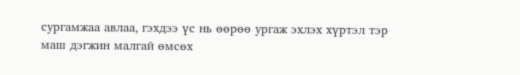сургамжаа авлаа, гэхдээ үс нь өөрөө ургаж эхлэх хүртэл тэр маш дэгжин малгай өмсөх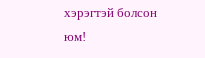хэрэгтэй болсон юм!